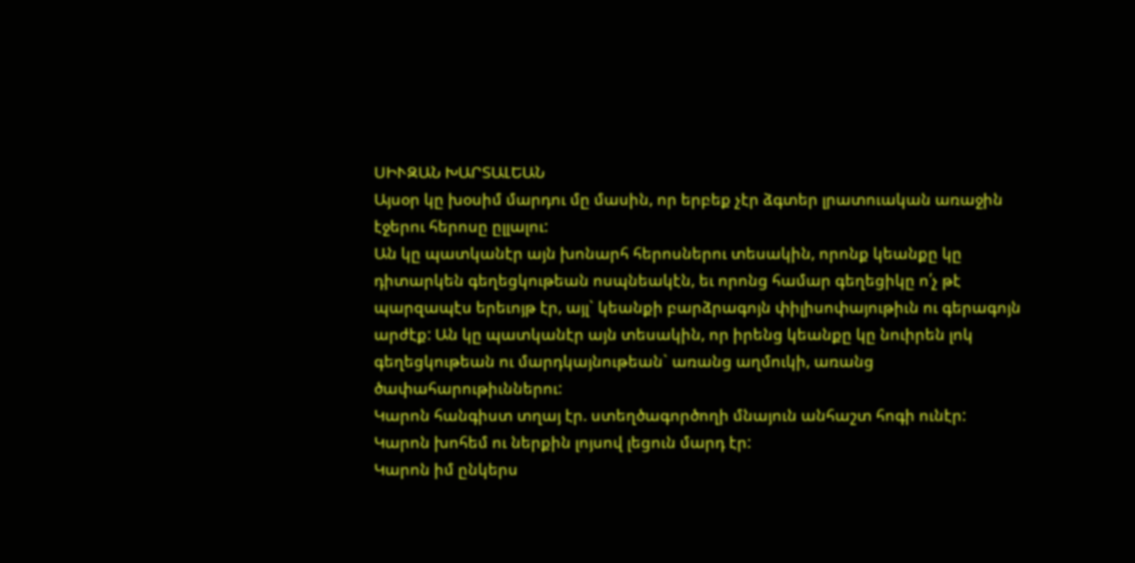ՍԻՒԶԱՆ ԽԱՐՏԱԼԵԱՆ
Այսօր կը խօսիմ մարդու մը մասին, որ երբեք չէր ձգտեր լրատուական առաջին էջերու հերոսը ըլլալու:
Ան կը պատկանէր այն խոնարհ հերոսներու տեսակին, որոնք կեանքը կը դիտարկեն գեղեցկութեան ոսպնեակէն, եւ որոնց համար գեղեցիկը ո՛չ թէ պարզապէս երեւոյթ էր, այլ` կեանքի բարձրագոյն փիլիսոփայութիւն ու գերագոյն արժէք: Ան կը պատկանէր այն տեսակին, որ իրենց կեանքը կը նուիրեն լոկ գեղեցկութեան ու մարդկայնութեան` առանց աղմուկի, առանց ծափահարութիւններու:
Կարոն հանգիստ տղայ էր. ստեղծագործողի մնայուն անհաշտ հոգի ունէր:
Կարոն խոհեմ ու ներքին լոյսով լեցուն մարդ էր:
Կարոն իմ ընկերս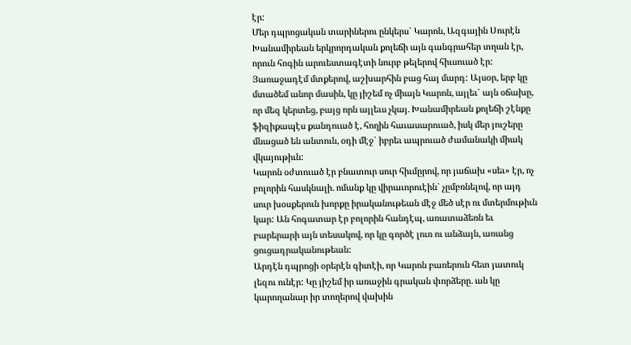էր:
Մեր դպրոցական տարիներու ընկերս` Կարոն, Ազգային Սուրէն Խանամիրեան երկրորդական քոլեճի այն գանգրահեր տղան էր, որուն հոգին արուեստագէտի նուրբ թելերով հիւսուած էր: Յառաջադէմ մտքերով, աշխարհին բաց հայ մարդ: Այսօր, երբ կը մտածեմ անոր մասին, կը յիշեմ ոչ միայն Կարոն, այլեւ` այն օճախը, որ մեզ կերտեց, բայց որն այլեւս չկայ. Խանամիրեան քոլեճի շէնքը ֆիզիքապէս քանդուած է, հողին հաւասարուած, իսկ մեր յուշերը մնացած են անտուն, օդի մէջ` իբրեւ ապրուած ժամանակի միակ վկայութիւն:
Կարոն օժտուած էր բնատուր սուր հիւմըրով, որ յաճախ «սեւ» էր, ոչ բոլորին հասկնալի. ոմանք կը վիրաւորուէին` չըմբռնելով, որ այդ սուր խօսքերուն խորքը իրականութեան մէջ մեծ սէր ու մտերմութիւն կար: Ան հոգատար էր բոլորին հանդէպ, առատաձեռն եւ բարերարի այն տեսակով, որ կը գործէ լուռ ու անձայն, առանց ցուցադրականութեան:
Արդէն դպրոցի օրերէն գիտէի, որ Կարոն բառերուն հետ յատուկ լեզու ունէր: Կը յիշեմ իր առաջին գրական փորձերը. ան կը կարողանար իր տողերով վախին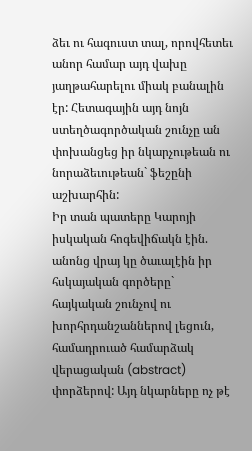ձեւ ու հագուստ տալ, որովհետեւ անոր համար այդ վախը յաղթահարելու միակ բանալին էր: Հետագային այդ նոյն ստեղծագործական շունչը ան փոխանցեց իր նկարչութեան ու նորաձեւութեան` ֆեշընի աշխարհին:
Իր տան պատերը Կարոյի իսկական հոգեվիճակն էին. անոնց վրայ կը ծաւալէին իր հսկայական գործերը` հայկական շունչով ու խորհրդանշաններով լեցուն, համադրուած համարձակ վերացական (abstract) փորձերով: Այդ նկարները ոչ թէ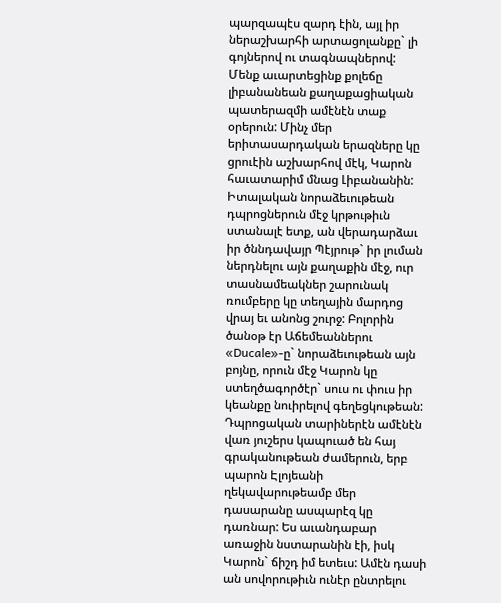պարզապէս զարդ էին, այլ իր ներաշխարհի արտացոլանքը` լի գոյներով ու տագնապներով:
Մենք աւարտեցինք քոլեճը լիբանանեան քաղաքացիական պատերազմի ամէնէն տաք օրերուն: Մինչ մեր երիտասարդական երազները կը ցրուէին աշխարհով մէկ, Կարոն հաւատարիմ մնաց Լիբանանին: Իտալական նորաձեւութեան դպրոցներուն մէջ կրթութիւն ստանալէ ետք, ան վերադարձաւ իր ծննդավայր Պէյրութ` իր լուման ներդնելու այն քաղաքին մէջ, ուր տասնամեակներ շարունակ ռումբերը կը տեղային մարդոց վրայ եւ անոնց շուրջ: Բոլորին ծանօթ էր Աճեմեաններու «Ducale»-ը` նորաձեւութեան այն բոյնը, որուն մէջ Կարոն կը ստեղծագործէր` սուս ու փուս իր կեանքը նուիրելով գեղեցկութեան:
Դպրոցական տարիներէն ամէնէն վառ յուշերս կապուած են հայ գրականութեան ժամերուն, երբ պարոն Էլոյեանի ղեկավարութեամբ մեր դասարանը ասպարէզ կը դառնար: Ես աւանդաբար առաջին նստարանին էի, իսկ Կարոն` ճիշդ իմ ետեւս: Ամէն դասի ան սովորութիւն ունէր ընտրելու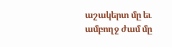աշակերտ մը եւ ամբողջ ժամ մը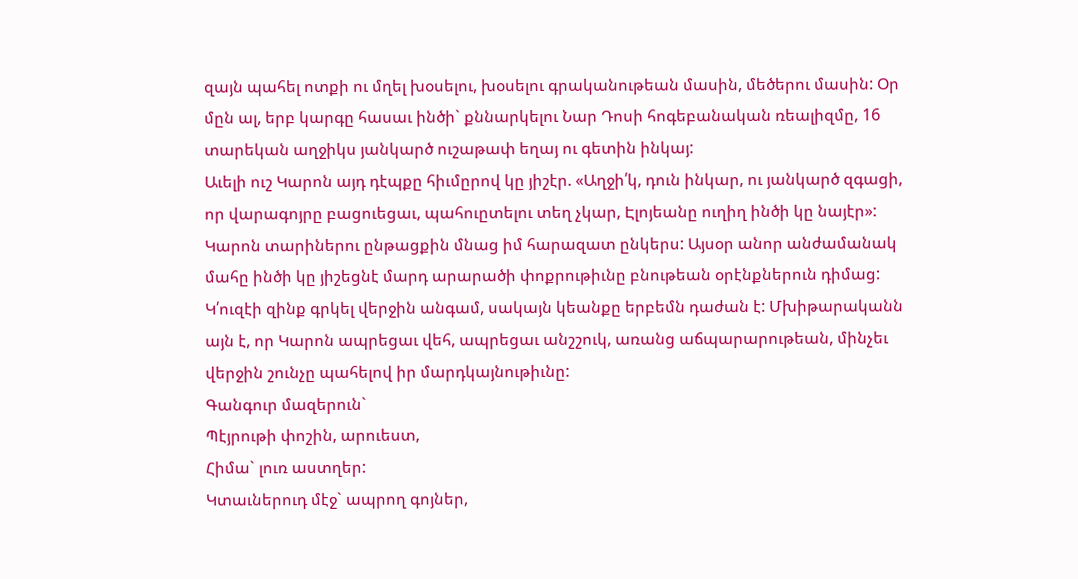զայն պահել ոտքի ու մղել խօսելու, խօսելու գրականութեան մասին, մեծերու մասին: Օր մըն ալ, երբ կարգը հասաւ ինծի` քննարկելու Նար Դոսի հոգեբանական ռեալիզմը, 16 տարեկան աղջիկս յանկարծ ուշաթափ եղայ ու գետին ինկայ:
Աւելի ուշ Կարոն այդ դէպքը հիւմըրով կը յիշէր. «Աղջի՛կ, դուն ինկար, ու յանկարծ զգացի, որ վարագոյրը բացուեցաւ, պահուըտելու տեղ չկար, Էլոյեանը ուղիղ ինծի կը նայէր»:
Կարոն տարիներու ընթացքին մնաց իմ հարազատ ընկերս: Այսօր անոր անժամանակ մահը ինծի կը յիշեցնէ մարդ արարածի փոքրութիւնը բնութեան օրէնքներուն դիմաց: Կ՛ուզէի զինք գրկել վերջին անգամ, սակայն կեանքը երբեմն դաժան է: Մխիթարականն այն է, որ Կարոն ապրեցաւ վեհ, ապրեցաւ անշշուկ, առանց աճպարարութեան, մինչեւ վերջին շունչը պահելով իր մարդկայնութիւնը:
Գանգուր մազերուն`
Պէյրութի փոշին, արուեստ,
Հիմա` լուռ աստղեր:
Կտաւներուդ մէջ` ապրող գոյներ,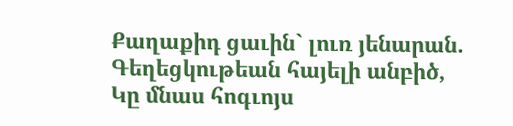Քաղաքիդ ցաւին` լուռ յենարան.
Գեղեցկութեան հայելի անբիծ,
Կը մնաս հոգւոյս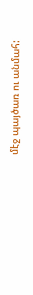մէջ պայծառ ու անմահ: